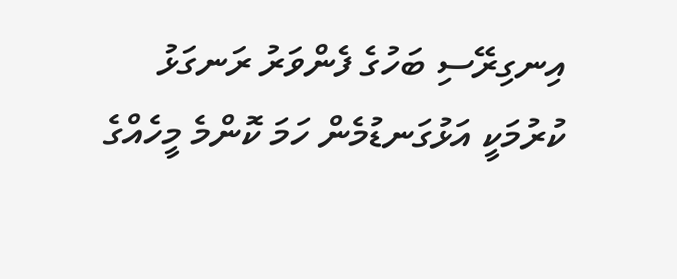އިނގިރޭސި ބަހުގެ ފެންވަރު ރަނގަޅު ކުރުމަކީ އަޅުގަނޑުމެން ހަމަ ކޮންމެ މީހެއްގެ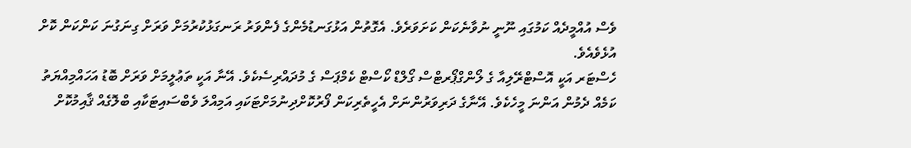ވެސް އުއްމީދެއް ކަމުގައި ނޫނީ ނުވާނެކަން ކަށަވަރެވެ. އެގޮތުން އަޅުގަނޑުމެންގެ ފެންވަރު ރަނގަޅުކުރުމަށް ވަރަށް ގިނަގުނަ ކަންކަން ކޮށް އުޅެވެއެވެ.
ހެސްޓަރ އަކީ އޮސްޓްރޭލިއާ ގެ ލޯންގްޕޯރޓްސް ގޯލްޑް ކޯސްޓް ކެމްޕަސް ގެ މުދައްރިސެކެވެ. އޭނާ އަކީ ތަޢުލީމަށް ވަރަށް ބޮޑު އަހައްމިއްޔަތު ކަމެއް ދެމުން އަންނަ މީހެކެވެ. އޭނާގެ ދަރިވަރުންނަށް އެހީތެރިކަން ފޯރުކޮށްދިނުމަށްޓަކައި އަމިއްލަ ވެބްސައިޓަކާއި ބްލޮގެއް ޤާއިމުކޮށް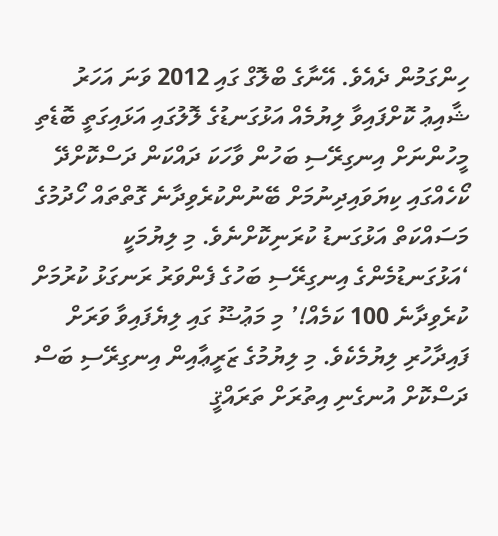ހިންގަމުން ދެއެވެ. އޭނާގެ ބްލޮގް ގައި 2012 ވަނަ އަހަރު ޝާއިޢު ކޮށްފައިވާ ލިޔުމެއް އަޅުގަނޑުގެ ލޮލުގައި އަޅައިގަތީ ބޮޑެތި މީހުންނަށް އިނގިރޭސި ބަހުން ވާހަކަ ދައްކަން ދަސްކޮށްދޭ ކޯހެއްގައި ކިޔަވައިދިނުމަށް ބޭނުންކުރެވިދާނެ ގޮތްތައް ހޯދުމުގެ މަސައްކަތް އަޅުގަނޑު ކުރަނިކޮށްނެވެ. މި ލިޔުމަކީ ‘އަޅުގަނޑުމެންގެ އިނގިރޭސި ބަހުގެ ފެންވަރު ރަނގަޅު ކުރުމަށް ކުރެވިދާނެ 100 ކަމެއް!’ މި މަޢުޟޫ ގައި ލިޔެފައިވާ ވަރަށް ފައިދާހުރި ލިޔުމެކެވެ. މި ލިޔުމުގެ ޒަރީޢާއިން އިނގިރޭސި ބަސް ދަސްކޮށް އުނގެނި އިތުރަށް ތަރައްޤީ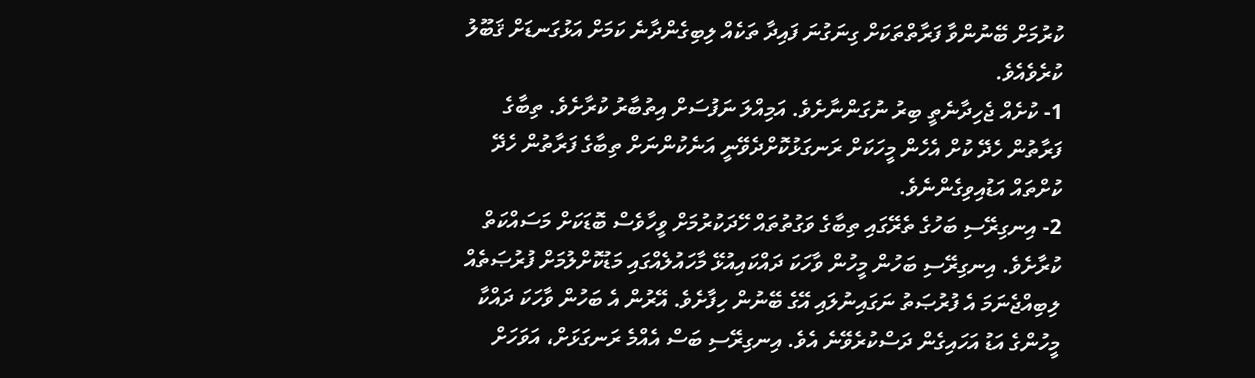ކުރުމަށް ބޭނުންވާ ފަރާތްތަކަށް ގިނަގުނަ ފައިދާ ތަކެއް ލިބިގެންދާނެ ކަމަށް އަޅުގަނޑަށް ޤަބޫލު ކުރެވެއެވެ.
1- ކުށެއް ޖެހިދާނެތީ ބިރު ނުގަންނާށެވެ. އަމިއްލަ ނަފުސަށް އިތުބާރު ކުރާށެވެ. ތިބާގެ ފަރާތުން ހެދޭ ކުށް އެހެން މީހަކަށް ރަނގަޅުކޮށްދެވޭނީ އަނެކުންނަށް ތިބާގެ ފަރާތުން ހެދޭ ކުށްތައް އަޑުއިވިގެންނެވެ.
2- އިނގިރޭސި ބަހުގެ ތެރޭގައި ތިބާގެ ވަގުތުތައް ހޭދަކުރުމަށް ވީހާވެސް ބޮޑަކަށް މަސައްކަތް ކުރާށެވެ. އިނގިރޭސި ބަހުން މީހުން ވާހަކަ ދައްކައިއުޅޭ މާހައުލެއްގައި މަޑުކޮށްލުމަށް ފުރުޞަތެއް ލިބިއްޖެނަމަ އެ ފުރުޞަތު ނަގައިނުލައި އޭގެ ބޭނުން ހިފާށެވެ. އޭރުން އެ ބަހުން ވާހަކަ ދައްކާ މީހުންގެ އަޑު އަހައިގެން ދަސްކުރެވޭނެ އެވެ. އިނގިރޭސި ބަސް އެއްމެ ރަނގަޅަށް، އަވަހަށް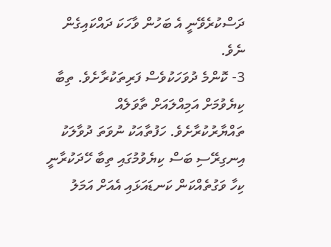ދަސްކުރެވޭނީ އެ ބަހުން ވާހަކަ ދައްކައިގެން ނެވެ.
3- ކޮންމެ ދުވަހަކުވެސް ފަރިތަކުރާށެވެ. ތިބާ ކިޔެވުމަށް އަމިއްލައަށް ތާވަލެއް ތައްޔާރުކުރާށެވެ. ހަފުތާއަކު ނުވަތަ ދުވާލަކު އިނގިރޭސި ބަސް ކިޔެވުމުގައި ތިބާ ހޭދަކުރާނީ ކިހާ ވަގުތެއްކަން ކަނޑައަޅައި އެއަށް އަމަލު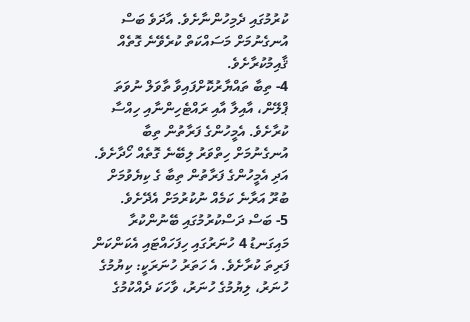ކުރުމުގައި ދެމިހުންނާށެވެ. އާދަވެ ބަސް އުނގެނުމަށް މަސައްކަތް ކުރެވޭނެ ގޮތެއް ޤާއިމުކުރާށެވެ.
4- ތިބާ ތައްޔާރުކޮށްފައިވާ ތާވަލް ނުވަތަ ޕްލޭން، އާއިލާ އާއި ރައްޓެހިންނާއި ހިއްސާ ކުރާށެވެ. އެމީހުންގެ ފަރާތުން ތިބާ އުނގެނުމަށް ހިތްވަރު ލިބޭނެ ގޮތެއް ހޯދާށެވެ. އަދި އެމީހުންގެ ފަރާތުން ތިބާ ގެ ކިޔެވުމަށް ބުރޫ އަރާނެ ކަމެއް ނުކުރުމަށް އެދޭށެވެ.
5- ބަސް ދަސްކުރުމުގައި ބޭނުންކުރާ މައިގަނޑު 4 ހުނަރުގައި ހިފަހައްޓައި އެކަންކަން ފަރިތަ ކުރާށެވެ. އެ ހަތަރު ހުނަރަކީ: ކިޔުމުގެ ހުނަރު، ލިޔުމުގެ ހުނަރު، ވާހަކަ ދެއްކުމުގެ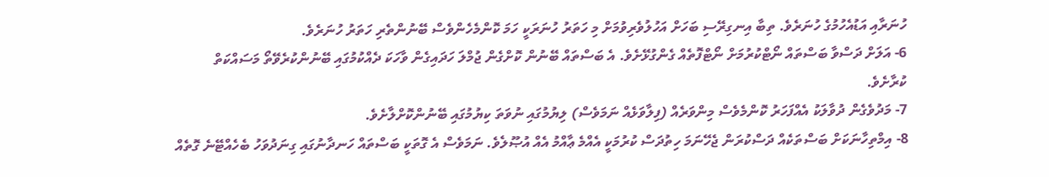ހުނަރާއި އަޑުއެހުމުގެ ހުނަރެވެ. ތިބާ އިނގިރޭސި ބަހަށް އަހުލުވެރިވުމަށް މި ހަތަރު ހުނަރަކީ ހަމަ ކޮންމެހެންވެސް ބޭނުންތެރި ހަތަރު ހުނަރެވެ.
6- އަލަށް ދަސްވާ ބަސްތައް ނޯޓްކުރުމަށް ނޯޓްފޮތެއް ގެންގުޅޭށެވެ. އެ ބަސްތައް ބޭނުން ކޮށްގެން ޖުމްލަ ހަދައިގެން ވާހަކަ ދެއްކުމުގައި ބޭނުންކުރެވޭތޯ މަސައްކަތް ކުރާށެވެ.
7- މަދުވެގެން ދުވާލަކު އެއްފަހަރު ކޮންމެވެސް މިންވަރެއް (ފިލާވަޅެއް ނަމަވެސް) ލިޔުމުގައި ނުވަތަ ކިޔުމުގައި ބޭނުންކޮށްލާށެވެ.
8- އިމްތިހާނަކަށް ބަސްތަކެއް ދަސްކުރަން ޖެހޭނަމަ ހިތުދަސް ކުރުމަކީ އެއްމެ ޢާއްމު އެއް އުޞޫލެވެ. ނަމަވެސް އެ ގޮތަކީ ބަސްތައް ހަނދާނުގައި ގިނަދުވަހު ބެހެއްޓޭނެ ގޮތެއް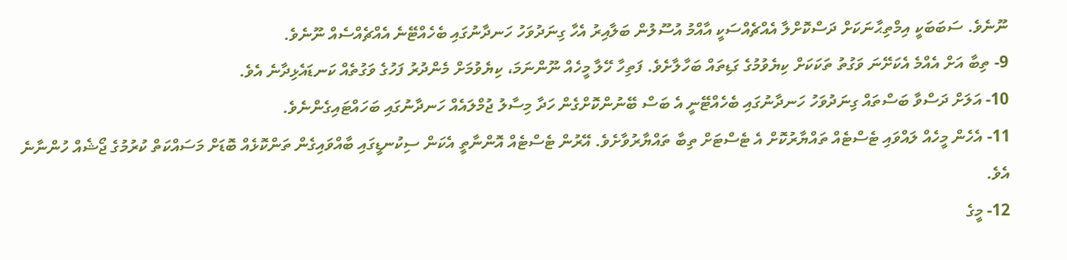ނޫނެވެ. ސަބަބަކީ އިމްތިޙާނަކަށް ދަސްކޮށްލާ އެއްޗެއްސަކީ އާއްމު އުސޫލުން ބަލާއިރު އެހާ ގިނަދުވަހު ހަނދާނުގައި ބެހެއްޓޭނެ އެއްޗެއްސެއް ނޫނެވެ.
9- ތިބާ އަށް އެއްމެ އެކަށޭނަ ވަގުތު ތަކަކަށް ކިޔެވުމުގެ ގަޑިތައް ބަހާލާށެވެ. ފަތިހާ ހޭލާ މީހެއް ނޫންނަމަ، ކިޔެވުމަށް މެންދުރު ފަހުގެ ވަގުތެއް ކަނޑައެޅިދާނެ އެވެ.
10- އަލަށް ދަސްވާ ބަސްތައް ގިނަދުވަހު ހަނދާނުގައި ބެހެއްޓޭނީ އެ ބަސް ބޭނުންކޮށްގެން ހަދާ މިސާލު ޖުމްލައެއް ހަނދާނުގައި ބަހައްޓައިގެންނެވެ.
11- އެހެން މީހެއް ލައްވައި ޓެސްޓެއް ތައްޔާރުކޮށް އެ ޓެސްޓަށް ތިބާ ތައްޔާރުވާށެވެ. އޭރުން ޓެސްޓެއް އޮންނާތީ އެކަން ސިކުނޑީގައި ބާއްވައިގެން ތަންކޮޅެއް ބޮޑަށް މަސައްކަތް ކުރުމުގެ ޖޯޝެއް ހުންނާނެ އެވެ.
12- މީގެ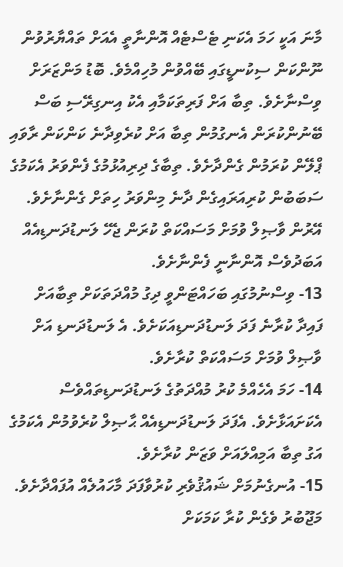މާނަ އަކީ ހަމަ އެކަނި ޓެސްޓެއް އޮންނާތީ އެއަށް ތައްޔާރުވުން ނޫންކަން ސިކުނޑީގައި ބޭއްވުން މުހިއްމެވެ. ބޮޑު މަންޒަރަށް ވިސްނާށެވެ. ތިބާ އަށް ފަރިތަކަމާއި އެކު އިނގިރޭސި ބަސް ބޭނުންކުރަން އެނގުމުން ތިބާ އަށް ކުރެވިދާނެ ކަންކަން ރާވައި ޕްލޭން ކުރަމުން ގެންދާށެވެ. ތިބާގެ ދިރިއުޅުމުގެ ފެންވަރު އެކަމުގެ ސަބަބުން ކުރިއަރައިގެން ދާނެ މިންވަރު ހިތަށް ގެންނާށެވެ. އޭރުން ވާޞިލް ވުމަށް މަސައްކަތް ކުރަން ޖެހޭ ލަނޑުދަނޑިއެއް އަބަދުވެސް އޮންނާނީ ފެންނާށެވެ.
13- ވިސްނުމުގައި ބަހައްޓަންވީ ދިގު މުއްދަތަކަށް ތިބާއަށް ފައިދާ ކުރާނެ ފަދަ ލަނޑުދަނޑިއަކަށެވެ. އެ ލަނޑުދަނޑި އަށް ވާޞިލް ވުމަށް މަސައްކަތް ކުރާށެވެ.
14- ހަމަ އެހެއްމެ ކުރު މުއްދަތުގެ ލަނޑުދަނޑިތައްވެސް އެކަށައަޅާށެވެ. އެފަދަ ލަނޑުދަނޑިއެއް ޙާޞިލް ކުރެވުމުން އެކަމުގެ އަގު ތިބާ އަމިއްލައަށް ވަޒަން ކުރާށެވެ.
15- އުނގެނުމަށް ޝައުޤުވެރި ކުރުވާފަދަ މާހައުލެއް އުފައްދާށެވެ. މަޖޫބުރު ވެގެން ކުރާ ކަމަކަށް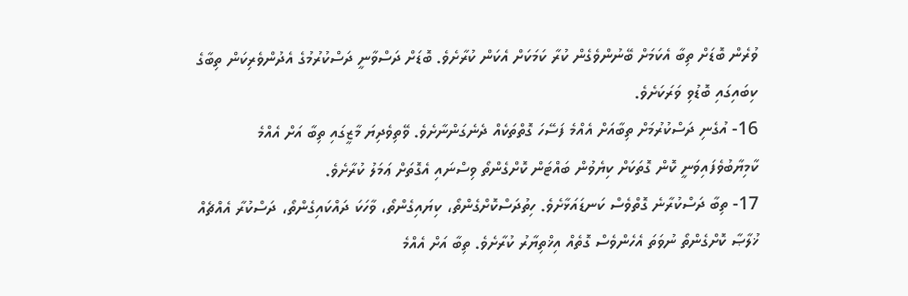ވުރެން ބޮޑަށް ތިބާ އެކަމަށް ބޭނުންވެގެން ކުރާ ކަމަކަށް އެކަން ކުރާށެވެ. ބޮޑަށް ދަސްވާނީ ދަސްކުރުމުގެ އެދުންވެރިކަން ތިބާގެ ކިބައިގައި ބޮޑުވި ވަރަކަށެވެ.
16- އުގެނި ދަސްކުރުމަށް ތިބާއަށް އެއްމެ ފަސޭހަ ގޮތްތަކެއް ދެނެގަންނާށެވެ. ވޭތިވެދިޔަ މާޒީގައި ތިބާ އަށް އެއްމެ ކާމިޔާބުވެފައިވަނީ ކޮން ގޮތަކަށް ކިޔެވުން ބައްޓަން ކޮށްގެންތޯ ވިސްނައި އެގޮތަށް ޢަމަލު ކުރާށެވެ.
17- ތިބާ ދަސްކުރާނެ ގޮތްވެސް ކަނޑައަޅާށެވެ. ހިތުދަސްކޮށްގެންތޯ، ކިޔައިގެންތޯ، ވާހަކަ ދައްކައިގެންތޯ، ދަސްކުރާ އެއްޗެއް ޚުލާޞާ ކޮށްގެންތޯ ނުވަތަ އެހެންވެސް ގޮތެއް އިޚްތިޔާރު ކުރާށެވެ. ތިބާ އަށް އެއްމެ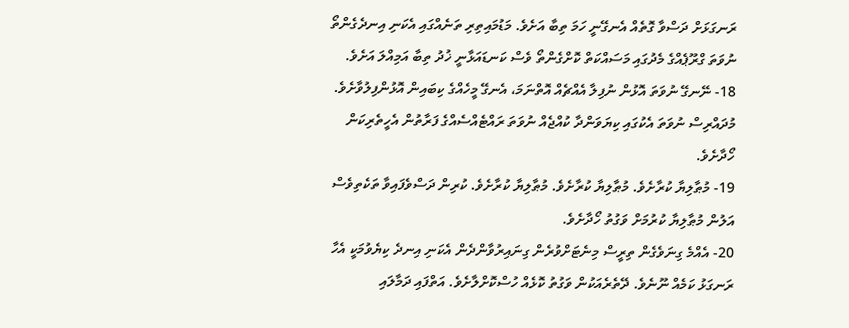ރަނގަޅަށް ދަސްވާ ގޮތެއް އެނގޭނީ ހަމަ ތިބާ އަށެވެ. މަޑުމައިތިރި ތަނެއްގައި އެކަނި އިނދެގެންތޯ ނުވަތަ ގްރޫޕެއްގެ މެދުގައި މަސައްކަތް ކޮށްގެންތޯ ވެސް ކަނޑައަޅާނީ ޚުދު ތިބާ އަމިއްލަ އަށެވެ.
18- ނޭނގޭ ނުވަތަ އޮޅުން ނުފިލާ އެއްޗެއް އޮތްނަމަ، އެނގޭ މީހެއްގެ ކިބައިން އޮޅުންފިލުވާށެވެ. މުދައްރިސް ނުވަތަ އެކުގައި ކިޔަވަންދާ ކުއްޖެއް ނުވަތަ ރައްޓެއްސެއްގެ ފަރާތުން އެހީތެރިކަން ހޯދާށެވެ.
19- މުޠާލިޔާ ކުރާށެވެ. މުޠާލިޔާ ކުރާށެވެ. މުޠާލިޔާ ކުރާށެވެ. ކުރިން ދަސްވެފައިވާ ތަކެތިވެސް އަލުން މުޠާލިޔާ ކުރުމަށް ވަގުތު ހޯދާށެވެ.
20- އެއްމެ ގިނަވެގެން ތިރީސް މިނެޓަށްވުރެން ގިނައިރުވާންދެން އެކަނި އިނދެ ކިޔެވުމަކީ އެހާ ރަނގަޅު ކަމެއް ނޫނެވެ. ދޭތެރެއަކުން ވަގުތު ކޮޅެއް ހުސްކޮށްލާށެވެ. އަތްފައި ދަމާލައި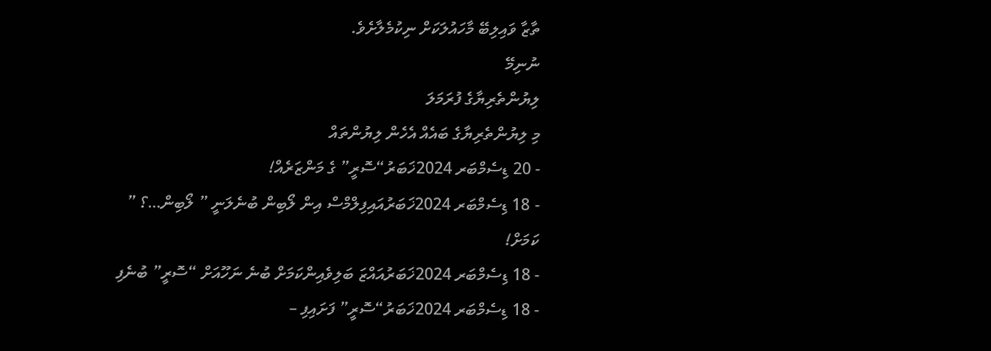ތާޒާ ވައިލިބޭ މާހައުލަކަށް ނިކުމެލާށެވެ.
ނުނިމޭ
ލިޔުންތެރިޔާގެ ފުރަމަލަ
މި ލިޔުންތެރިޔާގެ ބައެއް އެހެން ލިޔުންތައް
- 20 ޑިސެމްބަރ 2024ޚަބަރު“ސޮރީ” ގެ މަންޒަރެއް!
- 18 ޑިސެމްބަރ 2024ޚަބަރުއައިފިލްމްސް އިން ލޯބިން ބުނެލަނީ ” ލޯބިން…؟ ” ކަމަށް!
- 18 ޑިސެމްބަރ 2024ޚަބަރުއައްޒަ ބަލިވެއިންކަމަށް ބުނެ ނަހޫއަށް “ސޮރީ” ބުނެފި
- 18 ޑިސެމްބަރ 2024ޚަބަރު“ސޮރީ” ފަށައިފި –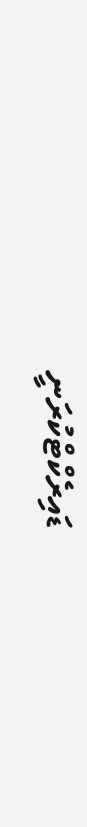ޑައިރެކްޓްކުރަނީ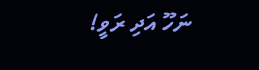ނަހޫ އަދި ރަވީ!